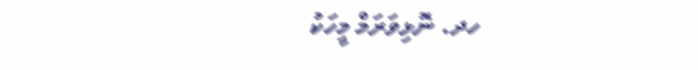ހދ. ނޮޅިވަރަމް މީހަކު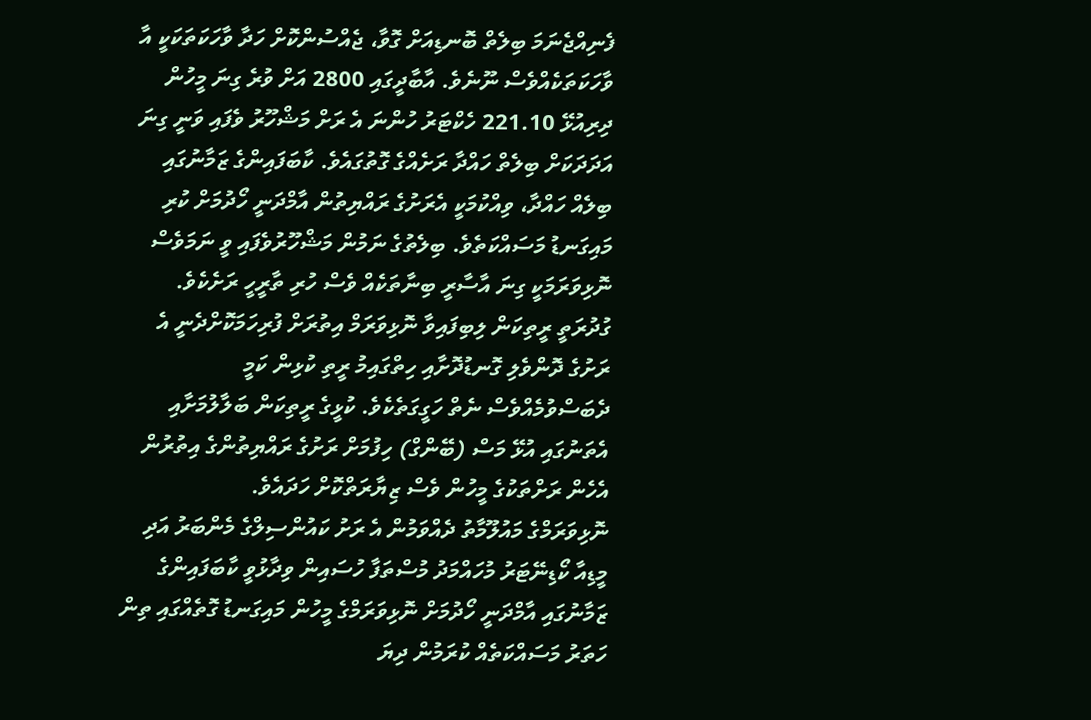ފެނިއްޖެނަމަ ބިލެތް ބޮނޑިއަށް ގޮވާ، ޖެއްސުންކޮށް ހަދާ ވާހަކަތަކަކީ އާ ވާހަކަތަކެއްވެސް ނޫނެވެ. އާބާދީގައި 2800 އަށް ވުރެ ގިނަ މީހުން ދިރިއުޅޭ 221.10 ހެކްޓަރު ހުންނަ އެ ރަށް މަޝްހޫރު ވެފައި ވަނީ ގިނަ އަދަދަކަށް ބިލެތް ހައްދާ ރަށެއްގެ ގޮތުގައެވެ. ކާބަފައިންގެ ޒަމާނުގައި ބިލެއް ހައްދާ، ވިއްކުމަކީ އެރަށުގެ ރައްޔިތުން އާމްދަނީ ހޯދުމަށް ކުރި މައިގަނޑު މަސައްކަތެވެ. ބިލެތުގެ ނަމުން މަޝްހޫރުވެފައި ވީ ނަމަވެސް ނޮޅިވަރަމަކީ ގިނަ އާސާރީ ބިނާތަކެއް ވެސް ހުރި ތާރީހީ ރަށެކެވެ.
ގުދުރަތީ ރީތިކަން ލިބިފައިވާ ނޮޅިވަރަމް އިތުރަށް ފުރިހަމަކޮށްދެނީ އެ ރަށުގެ ދޮންވެލި ގޮނޑުދޮށާއި ހިތްގައިމު ރީތި ކުޅިން ކަމީ ދެބަސްވުމެއްވެސް ނެތް ހަގީގަތެކެވެ. ކުޅީގެ ރީތިކަން ބަލާލުމަށާއި އެތަނުގައި އުޅޭ މަސް (ބޭންގް) ހިފުމަށް ރަށުގެ ރައްޔިތުންގެ އިތުރުން އެހެން ރަށްތަކުގެ މީހުން ވެސް ޒިޔާރަތްކޮށް ހަދައެވެ.
ނޮޅިވަރަމްގެ މައުލޫމާތު ދެއްވަމުން އެ ރަށު ކައުންސިލްގެ މެންބަރު އަދި މީޑިއާ ކޯޑިނޭޓަރު މުހައްމަދު މުސްތަފާ ހުސައިން ވިދާޅުވީ ކާބަފައިންގެ ޒަމާނުގައި އާމްދަނީ ހޯދުމަށް ނޮޅިވަރަމްގެ މީހުން މައިގަނޑު ގޮތެއްގައި ތިން ހަތަރު މަސައްކަތެއް ކުރަމުން ދިޔަ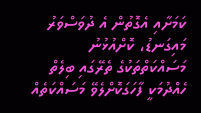ކަމަށާއި އެގޮތުން އެ ދުވަސްވަރު މައިގަނޑު، ކޮށްއުޅުނު މަސައްކަތްތަކުގެ ތެރޭގައި ބިލެތް ހެއްދުމަކީ ފާހަގަކޮށްލެވޭ މަސައްކަތެއް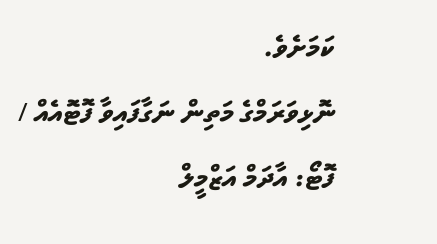ކަމަށެވެ.
ނޮޅިވަރަމްގެ މަތިން ނަގާފައިވާ ފޮޓޮއެއް / ފޮޓޯ: އާދަމް އަޒްމީލް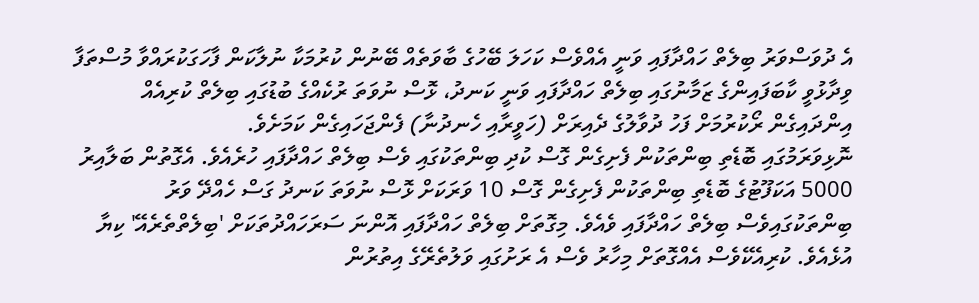އެ ދުވަސްވަރު ބިލެތް ހައްދާފައި ވަނީ އެއްވެސް ކަހަލަ ބޭހުގެ ބާވަތެއް ބޭނުން ކުރުމަކާ ނުލާކަން ފާހަގަކުރައްވާ މުސްތަފާ ވިދާޅުވީ ކާބަފައިންގެ ޒަމާނުގައި ބިލެތް ހައްދާފައި ވަނީ ކަނދު، ޅޮސް ނުވަތަ ރުކެއްގެ ބުޑުގައި ބިލެތް ކުރިއެއް އިންދައިގެން ރޯކުރުމަށް ފަހު ދުވާލުގެ ދެއިރަށް (ހަވީރާއި ހެނދުނާ) ފެންޖަހައިގެން ކަމަށެވެ.
ނޮޅިވަރަމުގައި ބޮޑެތި ބިންތަކުން ފެށިގެން ގޮސް ކުދި ބިންތަކުގައި ވެސް ބިލެތް ހައްދާފައި ހުރެއެވެ. އެގޮތުން ބަލާއިރު 5000 އަކަފޫޓުގެ ބޮޑެތި ބިންތަކުން ފެށިގެން ގޮސް 10 ވަރަކަށް ޅޮސް ނުވަތަ ކަނދު ގަސް ހެއްދޭ ވަރު ބިންތަކުގައިވެސް ބިލެތް ހައްދާފައި ވެއެވެ. މިގޮތަށް ބިލެތް ހައްދާފައި އޮންނަ ސަރަހައްދުތަކަށް 'ބިލެތްތެރެއޭ' ކިޔާ އުޅެއެވެ. ކުރިއެކޭވެސް އެއްގޮތަށް މިހާރު ވެސް އެ ރަށުގައި ވަލުތެރޭގެ އިތުރުން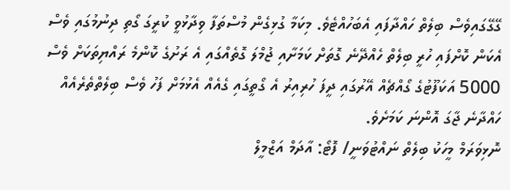ގޭގޭގައިވެސް ބިލެތް ހައްދާފައި އެބަހުއްޓެވެ. މިކަމާ ގުޅިގެން މުސްތަފާ ވިދާޅުވީ ކުރީގަ ގޯތި ދިނުމުގައި ވެސް އެކަން ކޮށްފައި ހުރީ ބިލެތް ހެއްދޭނެ ގޮތަށް ކަމަށާއި ޖުމްލަ ގޮތެއްގައި އެ ރަށުގެ ކޮންމެ ރައްޔިތަކަށް ވެސް 5000 އަކަފޫޓުގެ ގޯއްޗެއް އޭރުގައި ދީފަ ހުރިއިރު އެ ގޯތީގައި ގެއެއް އެޅުމަށް ފަހު ވެސް ބިލެތްތެރެއެއް ހައްދާނެ ޖާގަ އޮންނަ ކަމަށެވެ.
ނޮޅިވަރަމް މީހަކު ބިލެތް ނައްޓުވަނީ/ ފޮޓޯ: އާދަމް އަޒްމީލް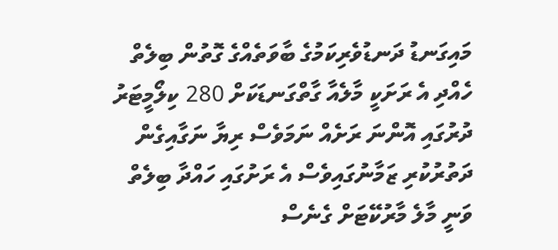މައިގަނޑު ދަނޑުވެރިކަމުގެ ބާވަތެއްގެ ގޮތުން ބިލެތް ހެއްދި އެ ރަށަކީ މާލެއާ ގާތްގަނޑަކަށް 280 ކިލޯމީޓަރު ދުރުގައި އޮންނަ ރަށެއް ނަމަވެސް ރިޔާ ނަގާއިގެން ދަތުރުކުރި ޒަމާނުގައިވެސް އެ ރަށުގައި ހައްދާ ބިލެތް ވަނީ މާލެ މާރުކޭޓަށް ގެނެސް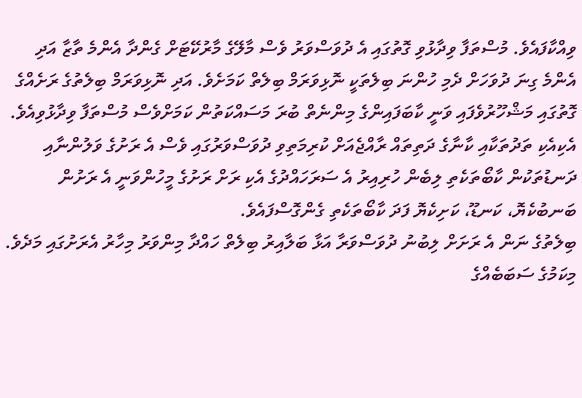ވިއްކާފައެވެ. މުސްތަފާ ވިދާޅުވި ގޮތުގައި އެ ދުވަސްވަރު ވެސް މާލޭގެ މާރުކޭޓަށް ގެންދާ އެންމެ ތާޒާ އަދި އެންމެ ގިނަ ދުވަހަށް ދެމި ހުންނަ ބިލެތަކީ ނޮޅިވަރަމް ބިލެތް ކަމަށެވެ. އަދި ނޮޅިވަރަމް ބިލެތުގެ ރަށެއްގެ ގޮތުގައި މަޝްހޫރުވެފައި ވަނީ ކާބަފައިންގެ މިންނެތް ބުރަ މަސައްކަތުން ކަމަށްވެސް މުސްތަފާ ވިދާޅުވިއެވެ.
އެކިއެކި ތަދުތަކާއި ކާނާގެ ދަތިތައް ރާއްޖެއަށް ކުރިމަތިވި ދުވަސްވަރުގައި ވެސް އެ ރަށުގެ ވަލުންނާއި ދަނޑުތަކުން ކާބޯތަކެތި ލިބެން ހުރިއިރު އެ ސަރަހައްދުގެ އެކި ރަށް ރަށުގެ މީހުންވަނީ އެ ރަށުން ބަނބުކެޔޮ، ކަނޑޫ، ކަށިކެޔޮ ފަދަ ކާބޯތަކެތި ގެންގޮސްފައެވެ.
ބިލެތުގެ ނަން އެ ރަށަށް ލިބުނު ދުވަސްވަރާ އަޅާ ބަލާއިރު ބިލެތް ހައްދާ މިންވަރު މިހާރު އެރަށުގައި މަދެވެ. މިކަމުގެ ސަބަބެއްގެ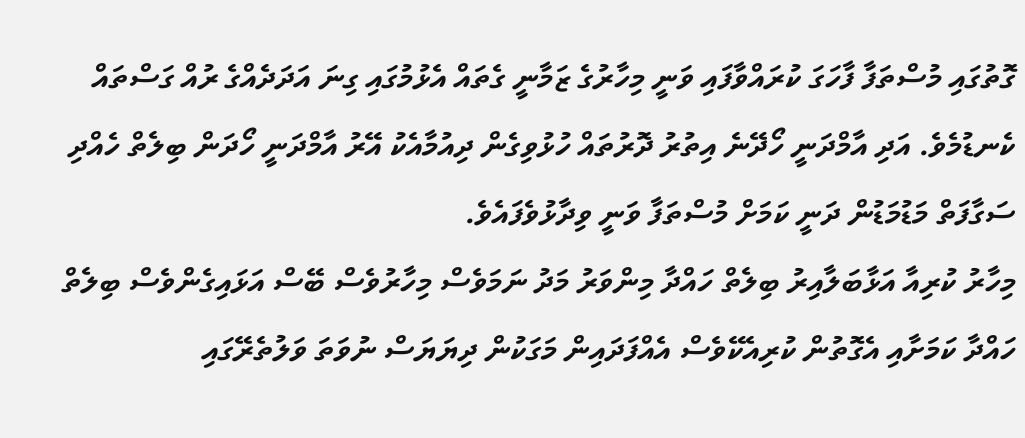ގޮތުގައި މުސްތަފާ ފާހަގަ ކުރައްވާފައި ވަނީ މިހާރުގެ ޒަމާނީ ގެތައް އެޅުމުގައި ގިނަ އަދަދެއްގެ ރުއް ގަސްތައް ކެނޑުމެވެ. އަދި އާމްދަނީ ހޯދޭނެ އިތުރު ދޮރުތައް ހުޅުވިގެން ދިއުމާއެކު އޭރު އާމްދަނީ ހޯދަން ބިލެތް ހެއްދި ސަގާފަތް މަޑުމަޑުން ދަނީ ކަމަށް މުސްތަފާ ވަނީ ވިދާޅުވެފައެވެ.
މިހާރު ކުރިއާ އަޅާބަލާއިރު ބިލެތް ހައްދާ މިންވަރު މަދު ނަމަވެސް މިހާރުވެސް ބޭސް އަޅައިގެންވެސް ބިލެތް ހައްދާ ކަމަށާއި އެގޮތުން ކުރިއެކޭވެސް އެއްފަދައިން މަގަކުން ދިޔަޔަސް ނުވަތަ ވަލުތެރޭގައި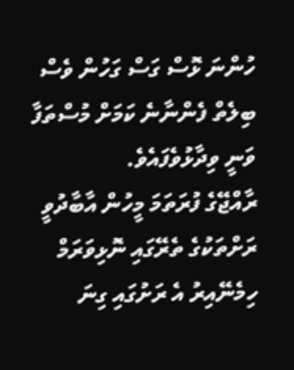ހުންނަ ޅޮސް ގަސް ގަހުން ވެސް ބިލެތް ފެންނާނެ ކަމަށް މުސްތަފާ ވަނީ ވިދާޅުވެފައެވެ.
ރާއްޖޭގެ ފުރަތަމަ މީހުން އާބާދުވީ ރަށްތަކުގެ ތެރޭގައި ނޮޅިވަރަމް ހިމެނޭއިރު އެ ރަށުގައި ގިނަ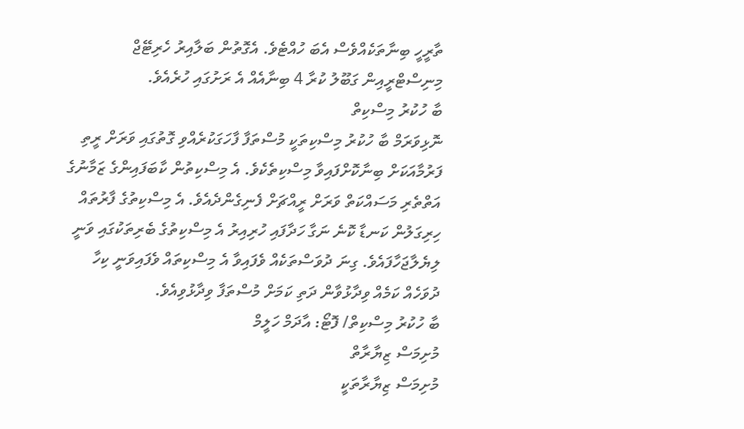ތާރީހީ ބިނާތަކެއްވެސް އެބަ ހުއްޓެވެ. އެގޮތުން ބަލާއިރު ހެރިޓޭޖް މިނިސްޓްރީއިން ގަބޫލު ކުރާ 4 ބިނާއެއް އެ ރަށުގައި ހުރެއެވެ.
ބާ ހުކުރު މިސްކިތް
ނޮޅިވަރަމް ބާ ހުކުރު މިސްކިތަކީ މުސްތަފާ ފާހަގަކުރެއްވި ގޮތުގައި ވަރަށް ރީތި ފަރުމާއަކަށް ބިނާކޮށްފައިވާ މިސްކިތެކެވެ. އެ މިސްކިތުން ކާބަފައިންގެ ޒަމާނުގެ އަތްތެރި މަސައްކަތް ވަރަށް ރީއްޗަށް ފެނިގެންދެއެވެ. އެ މިސްކިތުގެ ފާރުތައް ހިރިގަލުން ކަނޑާ ކޮނެ ނަގާ ހަދާފައި ހުރިއިރު އެ މިސްކިތުގެ ބެރިތަކުގައި ވަނީ ލިޔެލާޖަހާފައެވެ. ގިނަ ދުވަސްތަކެއް ވެފައިވާ އެ މިސްކިތައް ވެފައިވަނީ ކިހާ ދުވަހެއް ކަމެއް ވިދާޅުވާން ދަތި ކަމަށް މުސްތަފާ ވިދާޅުވިއެވެ.
ބާ ހުކުރު މިސްކިތް/ ފޮޓޯ: އާދަމް ހަލީމް
މުށިމަސް ޒިޔާރާތް
މުށިމަސް ޒިޔާރާތަކީ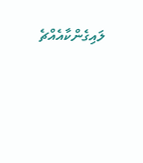ލައިގެންކާއެއްޗެ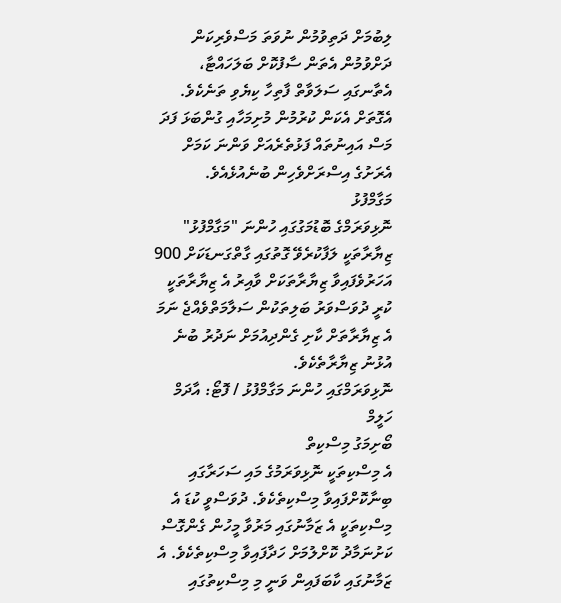ލިބުމަށް ދަތިވުމުން ނުވަތަ މަސްވެރިކަން ދަށްވުމުން އެތަން ސާފުކޮށް ބަލަހައްޓާ، އެތާނގައި ސަލަވާތް ފާތިހާ ކިޔެވި ތަނެކެވެ. އެގޮތަށް އެކަން ކުރުމުން މުށިމަހާއި ގުންބަޅަ ފަދަ މަސް އައިނުތައް ފަޅުތެރެއަށް ވަންނަ ކަމަށް އެރަށުގެ އިސްރަށްވެހިން ބުނެއުޅެއެވެ.
މަގާމްފުޅު
ނޮޅިވަރަމްގެ ބޮޑުމަގުގައި ހުންނަ "މަގާމްފުޅު" ޒިޔާރާތަކީ ލަފާކުރެވޭ ގޮތުގައި ގާތްގަނޑަކަށް 900 އަހަރުވެފައިވާ ޒިޔާރާތަކަށް ވާއިރު އެ ޒިޔާރާތަކީ ކުރީ ދުވަސްވަރު ބަލިތަކުން ސަލާމަތްވެއްޖެ ނަމަ އެ ޒިޔާރާތަށް ކާށި ގެންދިއުމަށް ނަދުރު ބުނެ އުޅުނު ޒިޔާރާތެކެވެ.
ނޮޅިވަރަމްގައި ހުންނަ މަގާމްފުޅު / ފޮޓޯ: އާދަމް ހަލީމް
ބޯށިމަގު މިސްކިތް
އެ މިސްކިތަކީ ނޮޅިވަރަމުގެ މައި ސަހަރާގައި ބިނާކޮށްފައިވާ މިސްކިތެކެވެ. ދުވަސްވީ ކުޑަ އެ މިސްކިތަކީ އެ ޒަމާނުގައި މަރުވާ މީހުން ގެންގޮސް ކަށުނަމާދު ކޮށްލުމަށް ހަދާފައިވާ މިސްކިތެކެވެ. އެ ޒަމާނުގައި ކާބަފައިން ވަނީ މި މިސްކިތުގައި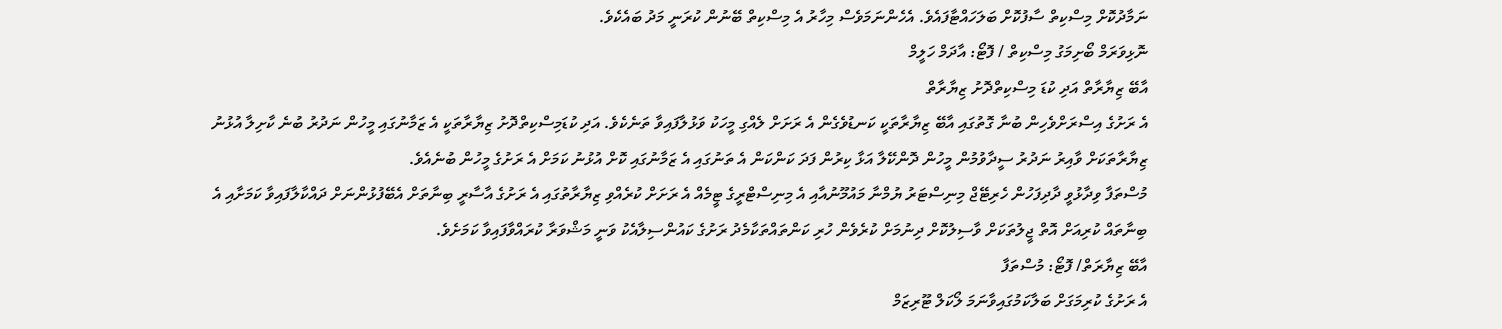ނަމާދުކޮށް މިސްކިތް ސާފުކޮށް ބަލަހައްޓާފައެވެ. އެހެންނަމަވެސް މިހާރު އެ މިސްކިތް ބޭނުން ކުރަނީ މަދު ބައެކެވެ.
ނޮޅިވަރަމް ބޯށިމަގު މިސްކިތް / ފޮޓޯ: އާދަމް ހަލީމް
އާބޭ ޒިޔާރާތް އަދި ކުޑަ މިސްކިތްދޮށު ޒިޔާރާތް
އެ ރަށުގެ އިސްރަށްވެހިން ބުނާ ގޮތުގައި އާބޭ ޒިޔާރާތަކީ ކަނޑުވެގެން އެ ރަށަށް ލެއްގި މީހަކު ވަޅުލާފައިވާ ތަނެކެވެ. އަދި ކުޑަމިސްކިތްދޮށު ޒިޔާރާތަކީ އެ ޒަމާނުގައި މީހުން ނަދުރު ބުނެ ކާށިލާ އުޅުނު ޒިޔާރާތަކަށް ވާއިރު ނަދުރު ސީދާވުމުން މީހުން ދޮންކޭލާ އަޅާ ކިރުން ފަދަ ކަންކަން އެ ތަނުގައި އެ ޒަމާނުގައި ކޮށް އުޅުނު ކަމަށް އެ ރަށުގެ މީހުން ބުނެއެވެ.
މުސްތަފާ ވިދާޅުވީ ދާދިފަހުން ހެރިޓޭޖް މިނިސްޓަރު ޔުމްނާ މައުމޫނުއާއި އެ މިނިސްޓްރީގެ ޓީމެއް އެ ރަށަށް ކުރެއްވި ޒިޔާރާތުގައި އެ ރަށުގެ އާސާރީ ބިނާތަށް އެބޭފުޅުންނަށް ދައްކާލާފައިވާ ކަމަށާއި އެ ބިނާތައް ކުރިއަށް އޮތް ޖީލުތަކަށް ވާސިލުކޮށް ދިނުމަށް ކުރެވެން ހުރި ކަންތައްތަކާމެދު ރަށުގެ ކައުންސިލާއެކު ވަނީ މަޝްވަރާ ކުރައްވާފައިވާ ކަމަށެވެ.
އާބޭ ޒިޔާރަތް/ ފޮޓޯ: މުސްތަފާ
އެ ރަށުގެ ކުރިމަގަށް ބަލާކަމުގައިވާނަމަ ލޯކަލް ޓޫރިޒަމް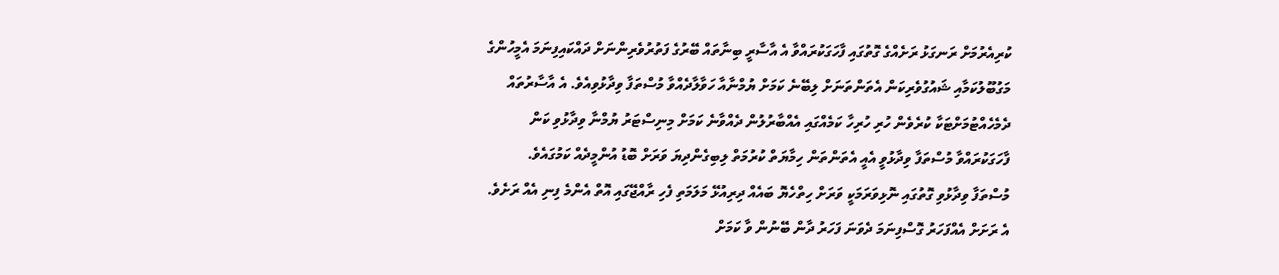ކުރިއެރުމަށް ރަނގަޅު ރަށެއްގެ ގޮތުގައި ފާހަގަކުރައްވާ އެ އާސާރީ ބިނާތައް ބޭރުގެ ފަތުރުވެރިންނަށް ދައްކައިފިނަމަ އެމީހުންގެ މަގުބޫލުކަމާއި ޝައުގުވެރިކަން އެތަންތަނަށް ލިބޭނެ ކަމަށް ޔުމްނާއާ ހަވާލާދެއްވާ މުސްތަފާ ވިދާޅުވިއެވެ. އެ އާސާރުތައް ދެމެހެއްޓުމަށްޓަކާ ކުރެވެން ހުރި ހުރިހާ ކަމެއްގައި އެއްބާރުލުން ދެއްވާނެ ކަމަށް މިނިސްޓަރު ޔުމްނާ ވިދާޅުވި ކަން ފާހަގަކުރައްވާ މުސްތަފާ ވިދާޅުވީ އެއީ އެތަންތަން ހިމާޔަތް ކުރުމަތް ލިބިގެންދިޔަ ވަރަށް ބޮޑު އުންމީދެއް ކަމުގައެވެ.
މުސްތަފާ ވިދާޅުވި ގޮތުގައި ނޮޅިވަރަމަކީ ވަރަށް ހިތްހެޔޮ ބައެއް ދިރިއުޅޭ މަލަމަތި ފެހި ރާއްޖޭގައި އޮތް އެންމެ ފިނި އެއް ރަށެވެ. އެ ރަށަށް އެއްފަހަރު ގޮސްފިނަމަ ދެވަނަ ފަހަރު ދާން ބޭނުން ވާ ކަމަށް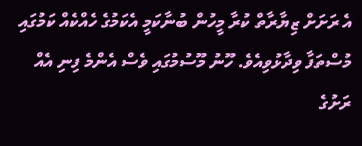އެ ރަށަށް ޒިޔާރާތް ކުރާ މީހުން ބުނާކަމީ އެކަމުގެ ހެއްކެއް ކަމުގައި މުސްތަފާ ވިދާޅުވިއެވެ. ހޫނު މޫސުމުގައި ވެސް އެންމެ ފިނި އެއް ރަށުގެ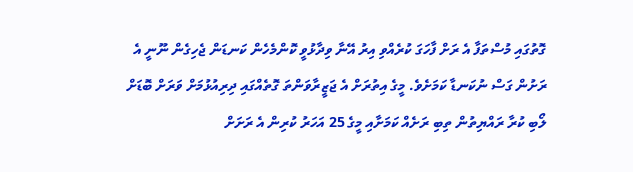ގޮތުގައި މުސްތަފާ އެ ރަށް ފާހަގަ ކުރެއްވި އިރު އޭނާ ވިދާޅުވީ ކޮންމެހެން ކަނޑަން ޖެހިގެން ނޫނީ އެ ރަށުން ގަސް ނުކަނޑާ ކަމަށެވެ. މީގެ އިތުރަށް އެ ޖަޒީރާވަންތަ ގޮތެއްގައި ދިރިއުޅުމަށް ވަރަށް ބޮޑަށް ލޯބި ކުރާ ރައްޔިތުން ތިބި ރަށެއް ކަމަށާއި މީގެ 25 އަހަރު ކުރިން އެ ރަށަށް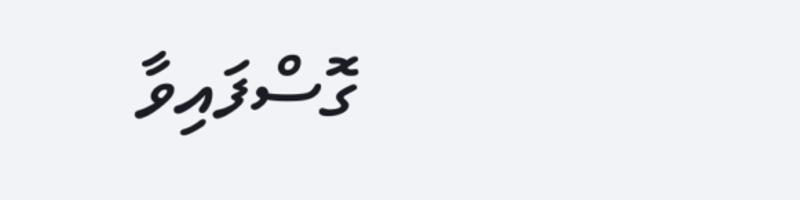ގޮސްފައިވާ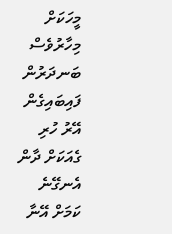މީހަކަށް މިހާރުވެސް ބަނދަރުން ފައިބައިގެން އޭރު ހުރި ގެއަކަށް ދާން އެނގޭނެ ކަމަށް އޭނާ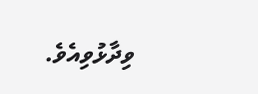ވިދާޅުވިއެވެ.